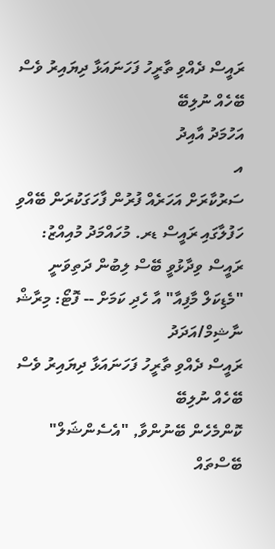ރައީސް ދެއްވި ތާރީހު ފަހަނައަޅާ ދިޔައިރު ވެސް ބޭހެއް ނުލިބޭ
އަހުމަދު އާއިދު
އ
ސަރުކާރަށް އަހަރެއް ފުރުން ފާހަގަކުރަން ބޭއްވި ހަފުލާގައި ރައީސް ޑރ. މުހައްމަދު މުއިއްޒު: ރައީސް ވިދާޅުވީ ބޭސް ލިބުން ދަތިވަނީ "މެޑިކަލް މާފިއާ" އާ ހެދި ކަމަށް -- ފޮޓޯ: މިރާޝް ނާޝިމް/އަދަދު
ރައީސް ދެއްވި ތާރީހު ފަހަނައަޅާ ދިޔައިރު ވެސް ބޭހެއް ނުލިބޭ
ކޮންމެހެން ބޭނުންވާ, "އެސެންޝަލް" ބޭސްތައް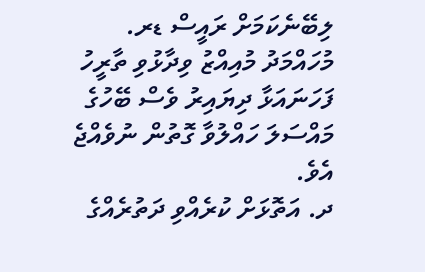ލިބޭނެކަމަށް ރައީސް ޑރ. މުހައްމަދު މުއިއްޒު ވިދާޅުވި ތާރީހު ފަހަނައަޅާ ދިޔައިރު ވެސް ބޭހުގެ މައްސަލަ ހައްލުވާ ގޮތުން ނުވެއްޖެ އެވެ.
ދ. އަތޮޅަށް ކުރެއްވި ދަތުރެއްގެ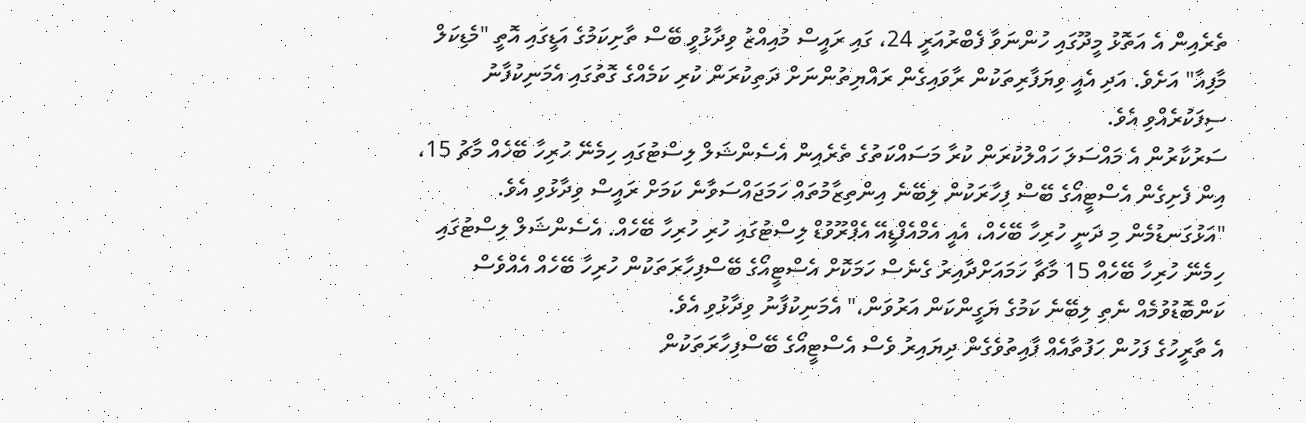ތެރެއިން އެ އަތޮޅު މީދޫގައި ހުންނަވާ ފެބްރުއަރީ 24، ގައި ރައީސް މުއިއްޒު ވިދާޅުވީ ބޭސް ތާށިކަމުގެ އަޑީގައި އޮތީ "މެޑިކަލް މާފިއާ" އަށެވެ. އަދި އެއީ ވިޔަފާރިތަކުން ރާވައިގެން ރައްޔިތުންނަށް ދަތިކުރަން ކުރި ކަމެއްގެ ގޮތުގައި އެމަނިކުފާނު ސިފަކުރެއްވި އެވެ.
ސަރުކާރުން އެ މައްސަލަ ހައްލުކުރަން ކުރާ މަސައްކަތުގެ ތެރެއިން އެސެންޝަލް ލިސްޓުގައި ހިމެނޭ ހުރިހާ ބޭހެއް މާޗު 15، އިން ފެށިގެން އެސްޓީއޯގެ ބޭސް ފިހާރަކުން ލިބޭނެ އިންތިޒާމުތައް ހަމަޖައްސަވާނެ ކަމަށް ރައީސް ވިދާޅުވި އެވެ.
"އަޅުގަނޑުމެން މި ދަނީ ހުރިހާ ބޭހެއް، އެއީ އެމްއެފްޑީއޭ އެޕްރޫވުޑް ލިސްޓުގައި ހުރި ހުރިހާ ބޭހެއް. އެސެންޝަލް ލިސްޓުގައި ހިމެނޭ ހުރިހާ ބޭހެއް 15 މާޗާ ހަމައަށްދާއިރު ގެނެސް ހަމަކޮށް އެސްޓީއޯގެ ބޭސްފިހާރަތަކުން ހުރިހާ ބޭހެއް އެއްވެސް ކަންބޮޑުވުމެއް ނެތި ލިބޭނެ ކަމުގެ ޔަގީންކަން އަރުވަން،" އެމަނިކުފާނު ވިދާޅުވި އެވެ.
އެ ތާރީހުގެ ފަހުން ހަފުތާއެއް ފާއިތުވެގެން ދިޔައިރު ވެސް އެސްޓީއޯގެ ބޭސްފިހާރަތަކުން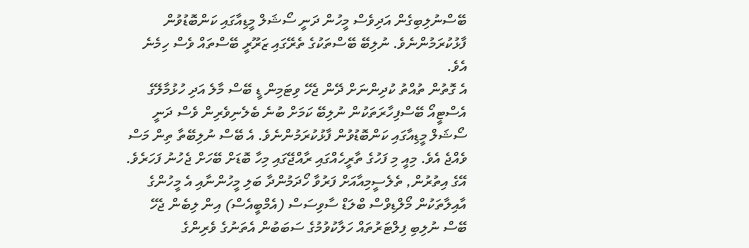ބޭސްނުލިބިގެން އަދިވެސް މީހުން ދަނީ ސޯޝަލް މީޑިއާގައި ކަންބޮޑުވުން ފާޅުކުރަމުންނެވެ. ނުލިބޭ ބޭސްތަކުގެ ތެރޭގައި ޒަރޫރީ ބޭސްތައް ވެސް ހިމެނެ އެވެ.
އެ ގޮތުން ތުއްތު ކުދިންނަށް ދޭން ޖެހޭ ވިޓަމިން ޑީ ބޭސް މާލެ އަދި ހުޅުމާލޭގެ އެސްޓީއޯ ބޭސްފިހާރަތަކުން ނުލިބޭ ކަމަށް ބުނެ ބެލެނިވެރިން ވެސް ދަނީ ސޯޝަލް މީޑިއާގައި ކަންބޮޑުވުން ފާޅުކުރަމުންނެވެ. އެ ބޭސް ނުލިބޭތާ ތިން މަސް ވެއްޖެ އެވެ. މިއީ މި ފަހުގެ ތާރީހެއްގައި ރާއްޖޭގައި މިހާ ބޮޑަށް ބޭހަށް ޖެހުނު ފަހަރެވެ.
އޭގެ އިތުރުން, ތެލެސީމިއާއަށް ފަރުވާ ހޯދަމުންދާ ބަލި މީހުންނާއި އެ މީހުންގެ އާއިލާތަކުން މޯލްޑިވްސް ބްލަޑް ސާވިސަސް (އެމްބީއެސް) އިން ލިބެން ޖެހޭ ބޭސް ނުލިބި ފިލްޓަރުތައް ހަލާކުވުމުގެ ސަބަބުން އެތަނުގެ ވެރިންގެ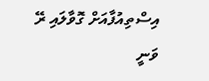އިސްތިއުފާއަށް ގޮވާލައި ރޭ ވަނީ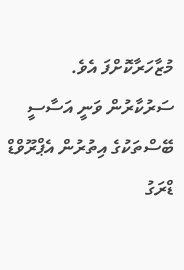މުޒާހަރާކޮށްފަ އެވެ.
ސަރުކާރުން ވަނީ އަސާސީ ބޭސްތަކުގެ އިތުރުން އެޕްރޫވްޑް ޑްރަގު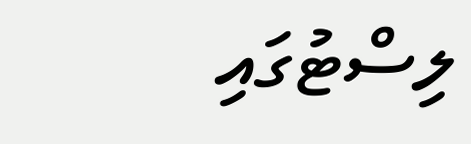ލިސްޓުގައި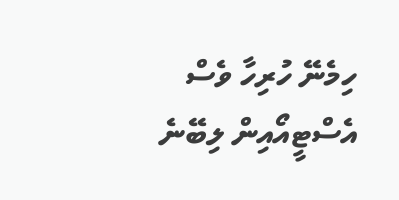ހިމެނޭ ހުރިހާ ވެސް އެސްޓީއޯއިން ލިބޭނެ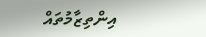އިންތިޒާމުތައް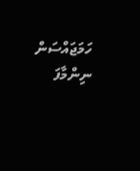ހަމަޖައްސަން ނިންމާފަ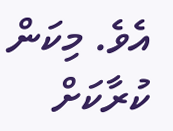އެވެ. މިކަން ކުރާކަށް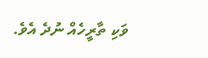ވަކި ތާރީހެއް ނުދެ އެވެ.